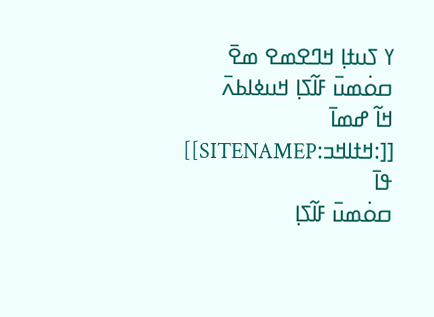ߌ ߖߎߙߊ߲ ߞߣߐߘߐ ߘߐ߫
ߛߋ߭ߘߎ߫ ߓߊ߬ߖߊ߲ ߞߎߦߊߕߍ߫
ߞߊ߬ ߝߘߊ߫ [[:ߞߙߊߞߏ:SITENAMEP]] ߟߊ߫
ߛߋ߭ߘߎ߫ ߓߊ߬ߖߊ߲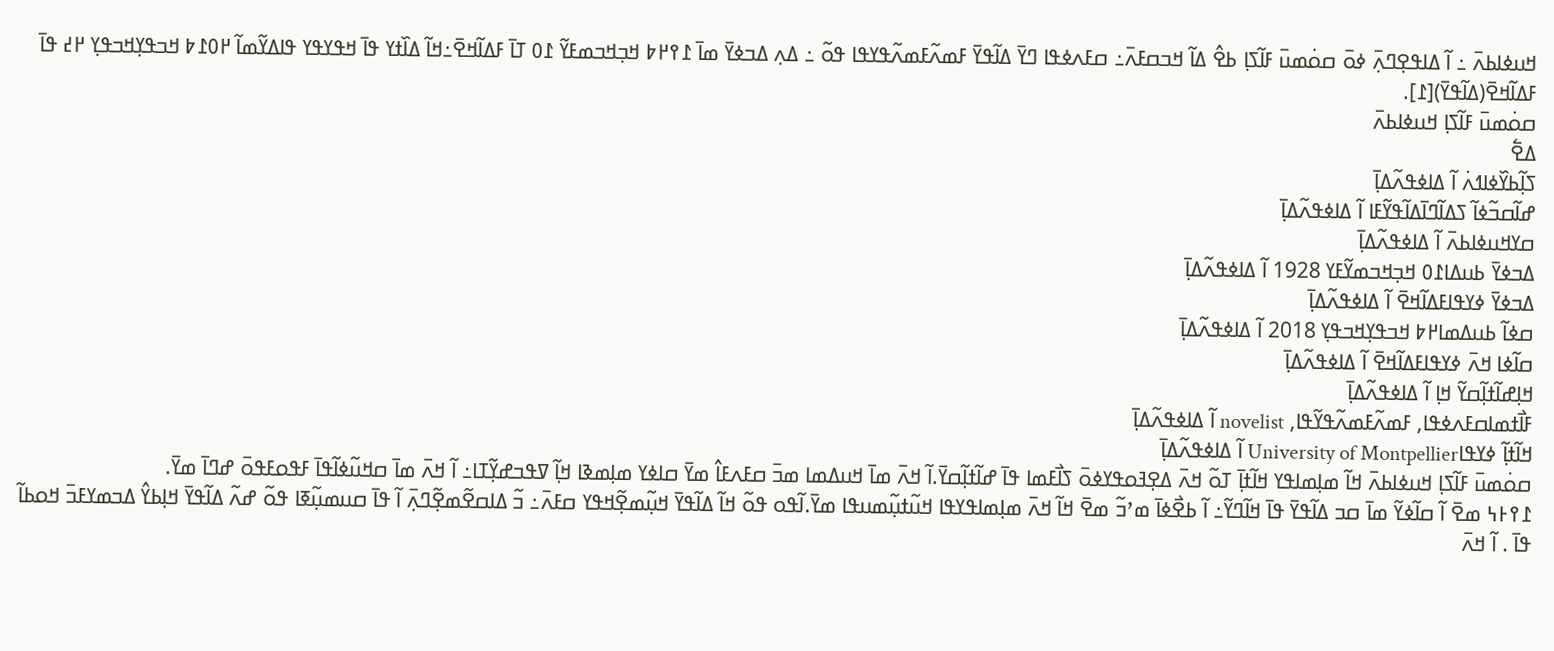ߞߎߦߊߕߍ߫ ߸ ߊ߬ ߡߊߟߐ߲ߣߍ߲߫ ߦߋ߫ ߛߋ߭ߘߎ߫ ߓߊ߬ߖߊ߲ ߕߐ߮ ߡߊ߬ ߞߏߛߓߍ߫߸ ߛߓߍߦߟߊ ߣߌ߫ ߡߊ߬ߟߌ߫ ߓߘߍ߬ߓߘߍ߬ߟߌߟߊ ߟߋ߬ ߸ ߡߍ߲ ߡߏߦߌ߫ ߘߊ߫ ߁߉߂߈ ߞߏ߲ߞߏߘߓߌ߬ ߁߀ ߠߊ߫ ߓߡߊ߬ߞߐ߫߸ߞߊ߬ ߡߊ߰ߙߌ ߟߊ߫ ߞߟߌߟߌ ߟߊߡߌ߬ߘߊ߬ ߂߀߁߈ ߞߏߟߌ߲ߞߏߟߌ߲ ߂߄ ߟߊ߫ ߓߡߊ߬ߞߐ߫(ߡߊ߬ߟߌ߫)[߁].
ߛߋ߭ߘߎ߫ ߓߊ߬ߖߊ߲ ߞߎߦߊߕߍ߫
ߡߐ߱
ߖߊ߲߬ߕߌ߰ߦߊߗߍ߭ ߊ߬ ߡߊߦߟߍ߬ߡߊ߲߫
ߝߊ߬ߛߏ߬ߦߊ߬ ߖߡߊ߬ߣߊ߫ߡߊ߬ߟߌ߬ߓߊ ߊ߬ ߡߊߦߟߍ߬ߡߊ߲߫
ߛߌߞߎߦߊߕߍ߫ ߊ߬ ߡߊߦߟߍ߬ߡߊ߲߫
ߡߏߦߌ߫ ߕߎߡߊ߁߀ ߞߏ߲ߞߏߘߌ߬ߓߌ 1928 ߊ߬ ߡߊߦߟߍ߬ߡߊ߲߫
ߡߏߦߌ߫ ߦߌߟߊߓߡߊ߬ߞߐ߫ ߊ߬ ߡߊߦߟߍ߬ߡߊ߲߫
ߛߦߊ߬ ߕߎߡߘߊ߂߈ ߞߏߟߌ߲ߞߏߟߌ߲ 2018 ߊ߬ ߡߊߦߟߍ߬ߡߊ߲߫
ߛߊ߬ߦߊ ߞߍ߫ ߦߌߟߊߓߡߊ߬ߞߐ߫ ߊ߬ ߡߊߦߟߍ߬ߡߊ߲߫
ߞߊ߲ߝߊ߬ߙߊ߲߬ߛߌ߬ ߞߊ߲ ߊ߬ ߡߊߦߟߍ߬ߡߊ߲߫
ߓߊ߯ߙߘߊߛߓߍߦߟߊ, ߓߘߍ߬ߓߘߍ߬ߟߌ߬ߟߊ, novelist ߊ߬ ߡߊߦߟߍ߬ߡߊ߲߫
ߞߊ߬ߙߊ߲߬ ߦߌߟߊUniversity of Montpellier ߊ߬ ߡߊߦߟߍ߬ߡߊ߲߫
ߛߋ߭ߘߎ߫ ߓߊ߬ߖߊ߲ ߞߎߦߊߕߍ߫ ߞߊ߬ ߘߊ߲ߘߊߟߌ ߞߊ߬ߙߊ߲߫ ߠߋ߬ ߞߍ߫ ߡߐ߲ߔߋߟߌߦߋ߫ ߖߊ߯ߓߘߊ ߟߊ߫ ߝߊ߬ߙߊ߲߬ߛߌ߫.ߊ߬ ߞߍ߫ ߘߊ߫ ߞߎߡߘߊ ߘߏ߫ ߛߓߍߓߊ߮ ߘߌ߫ ߛߊߦߌ ߘߊ߲ߘߢߊ ߞߊ߲߬ ߜߟߏߝߌ߲߬ߠߊ߸ ߊ߬ ߞߍ߫ ߘߊ߫ ߛߞߎ߬ߦߊ߬ߟߊ߫ ߓߟߋߓߟߋ߫ ߝߣߊ߫ ߘߌ߫.
߁߉߅߆ ߘߐ߫ ߊ߬ ߛߊ߬ߦߌ߬ ߘߊ߫ ߛߏ ߡߊ߬ߟߌ߫ ߟߊ߫ ߞߊ߬ߣߌ߬߸ ߊ߬ ߕߐ߯ߦߊ߫ ߘߴߏ߬ ߘߐ߫ ߞߊ߬ ߞߍ߫ ߘߊ߲ߘߊߟߌߟߊ ߞߎ߬ߙߎ߲߬ߘߎߟߊ ߘߌ߫.ߊ߬ߟߋ ߟߋ߬ ߞߊ߬ ߡߊ߬ߟߌ߫ ߞߎ߲߬ߘߐ߲߬ߞߟߌ ߛߓߍ߫߸ ߏ߬ ߡߊߛߐ߬ߘߐ߲߬ߣߍ߲߫ ߊ߬ ߟߊ߫ ߛߎߘߎ߲߬ߧߊ ߟߋ߬ ߝߍ߬ ߡߊ߬ߟߌ߫ ߞߊ߲ߕߌ߮ ߡߏߘߌߓߏ߫ ߞߋߕߊ߬ ߟߊ߫ . ߊ߬ ߞߍ߫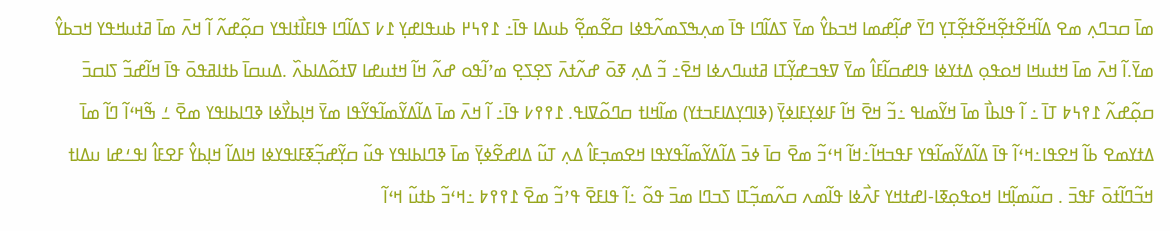ߘߊ߫ ߛߏߣߍ߲ ߘߐ ߡߊ߬ߞߐ߬ߙߐ߲߬ߞߐ߬ߙߐ߲߬ߠߌ߲ ߣߌ߫ ߝߊ߲߬ߝߘߊ ߞߏߕߌ߮ ߘߌ߫ ߖߡߊ߬ߣߊ ߟߊ߫ ߘߍ߲ߒߖߘߍ߬ߟߦߊ ߛߐ߬ߘߐ߲߬ ߕߎߡߊ ߟߊ߫߸ ߁߉߆߂ ߕߎߟߊߝߌ߲ ߁߇ ߖߡߊ߬ߣߊ ߟߊߓߊ߯ߙߊߟߌ ߛߋ߲߬ߝߍ߬ ߊ߬ ߞߍ߫ ߘߊ߫ ߥߙߎߞߟߌ ߞߏߕߌ߮ ߘߌ߫.ߊ߬ ߞߍ߫ ߘߊ߫ ߞߙߎߞߊ ߞߋߟߋ߲ ߡߙߌߦߊ ߟߊߝߛߊ߬ߓߊ߮ ߘߌ߫ ߜߟߏߝߌ߲߬ߠߊ ߥߙߎߣߍߦߊ ߞߐ߫߸ ߏ߬ ߡߍ߲ ߧߋ߫ ߝߍ߬ߙߍ߫ ߖߐ߲ߖߐ߲ ߘߴߊ߬ߟߋ ߝߍ߬ ߞߊ߬ ߞߙߎߝߊ ߜߙߋ߬ߡߊߕߍ߰ .ߡߎߛߊ߫ ߕߙߊߥߟߋ߫ ߟߊ߫ ߞߊ߬ߝߏ߬ ߖߊߛߏ߫ ߛߋ߲߬ߝߍ߬ ߁߉߆߈ ߠߊ߫ ߸ ߊ߬ ߟߊߕߊ߯ ߘߊ߫ ߞߌ߬ߘߊߟ ߸ߏ߬ ߞߐ߫ ߞߊ߬ ߓߊߦߌ߲ߓߊߦߌ߲߫ (ߢߊߣߌ߲ߡߊߓߏߙߌ) ߘߊ߬ߞߊߙ ߛߣߋ߬ߜߊߟ. ߁߉߉߇ ߟߊ߫߸ ߊ߬ ߞߍ߫ ߘߊ߫ ߡߊ߬ߡߌ߬ߘߊ߬ߟߌ߬ߟߊ ߘߌ߫ ߞߊ߲ߕߌ߯ߦߊ ߢߣߊߕߊߟߌ ߘߐ߫ ߑ ߒ߬ߞߵߊ߬ ߣߊ߬ ߘߊ߫ ߡߙߌߘߐ ߕߊ߬ ߞߐߟߊ߸ߞߵߊ߬ ߟߊ߫ ߡߊ߬ߡߌ߬ߘߊ߬ߟߌ ߓߟߏߞߊ߬߸ߞߊ߬ ߞߵߏ߬ ߘߐ߫ ߛߊ߫ ߦߏ߫ ߡߊ߬ߡߌ߬ߘߊ߬ߟߌߟߊ ߞߐߘߏ߲ߓߊ߮ ߡߍ߲ ߠߎ߬ ߡߊߝߐ߬ߦߌ߲߫ ߘߊ߫ ߢߣߊߕߊߟߌ ߟߎ߬ ߛߌ߲߬ߝߏ߲߬ߧߓߊߟߌߦߊ ߞߊߡߊ߬ ߞߊ߲ߕߌ߮ ߓߐߓߊ߮ ߊߟߑߝߊ ߎߡߊߙ ߞߏ߬ߣߊ߬ߙߋ߫ ߓߟߏ߫ . ߛߎ߬ߘߊ߲߬ߞߊ ߞߋߟߋ߲ߧߊ-ߊߝߙߞߌ ߓߍ߯ߦߊ ߟߊ߬ߘߍ ߛߍ߬ߘߏ߲߬ߠߊ ߖߏߣߊ ߘߏ߫ ߟߋ߬ ߸ߊ߬ ߟߊߓߐ߫ ߟߴߏ߬ ߘߐ߫ ߁߉߉߈ ߸ߞߵߏ߬ ߕߙߎ߬ ߞߵߊ߬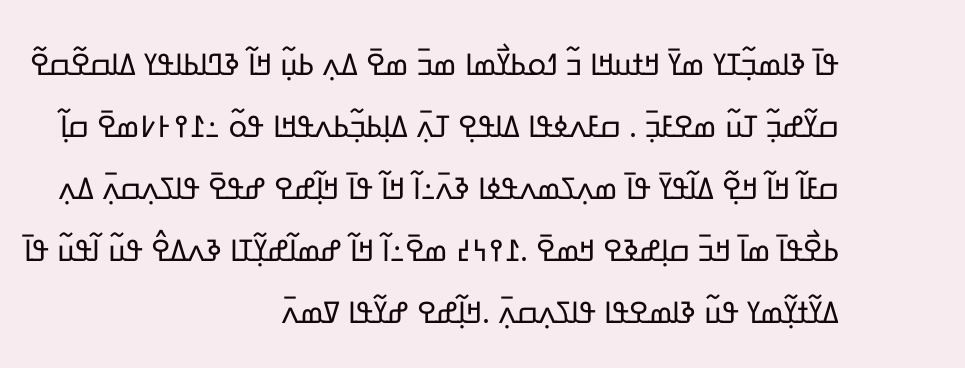ߟߊ߫ ߢߊߘߏ߲߬ߠߌ ߘߌ߫ ߞߙߎߞߊ ߏ߬ ߗߋߕߌ߯ߘߊ ߘߏ߫ ߘߐ߫ ߡߍ߲ ߕߎ߲߬ ߞߊ߬ ߢߣߊߕߊߟߌ ߡߊߛߐ߬ߛߐ߬ ߛߌ߬ߝߏ߲߬ ߠߎ߬ ߘߐߓߏ߲߫ . ߛߓߍߦߟߊ ߡߊߟߐ߲ ߠߍ߲߫ ߡߊ߲ߕߏ߲߬ߕߍߟߞߊ ߟߋ߬ ߸߁߉߅߇ߘߐ߫ ߛߊ߲߬ ߛߓߊ߬ ߞߊ߬ ߞߐ߲߬ ߡߊ߬ߟߌ߫ ߟߊ߫ ߘߍ߲ߖߘߍߟߦߊ ߢߍ߫߸ߊ߬ ߞߊ߬ ߟߊ߫ ߞߊ߲߬ߝߐ ߝߟߐ߫ ߟߊߖߍ߲ߛߍ߲߫ ߡߍ߲ ߕߐ߯ߟߊ߫ ߘߊ߫ ߞߏ߫ ߛߊ߲ߝߢߐ ߞߘߐ߫ .߁߉߆߄ ߘߐ߫߸ߊ߬ ߞߊ߬ ߝߘߊ߬ߝߌ߲߬ߠߊ ߢߍߡߐ߮ ߟߎ߬ ߊ߬ߟߎ߬ ߟߊ߫ ߡߌ߬ߙߌ߲߬ߘߌ ߟߎ߬ ߢߊߘߐߟߊ ߟߊߖߍ߲ߛߍ߲߫ .ߞߊ߲߬ߝߐ ߝߌ߬ߟߊ ߜߘߍ߫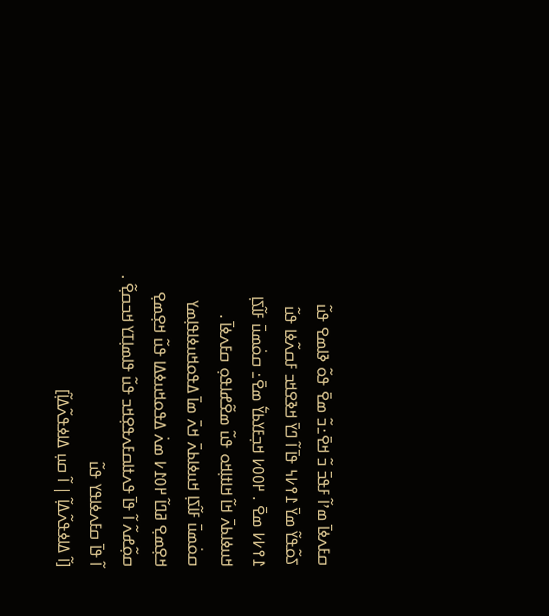ߛߓߍߦߊ߫ ߘߴߊ߬ ߓߟߏ߫ ߏ߬ ߞߐ߫߸ߏ߬ ߘߐ߫ ߟߋ߬ ߢߊߘߐ ߟߎ߬ ߖߋ߬ߟߌ߬ ߘߌ߫ ߁߉߇߆ ߟߊ߫ ߊ߬ ߣߌ߫ ߞߢߐߞߏ ߓߛߍ߬ߦߊ ߟߎ߬ ߁߉߇߇ ߘߐ߫ . ߂߀߀߇ ߞߏ߲ߓߌߕߌ߱ ߘߐ߫߸ ߛߋ߭ߘߎ߫ ߓߊ߬ߖߊ߲ ߞߎߦߊߕߍ߫ ߞߊ߬ ߞߊߙߊ߲ߞߋ ߟߎ߬ ߘߐ߬ߝߊߟߋ߲ ߛߓߍߦߊ߫ . ߛߋ߭ߘߎ߫ ߓߊ߬ߖߊ߲ ߞߎߦߊߕߍ߫ ߞߍ߫ ߘߊ߫ ߡߟߋߞߎߦߊߟߊ߲ߘߌ ߞߐ߲ߘߐ߲ ߥߣߊ߬ ߂߀߁߇ ߘߍ߭ ߡߟߋߞߎߦߡߊ ߟߎ߬ ߞߐ߲ߘߐ߲ ߛߋ߲߬ߝߍ߬ ߊ߬ ߟߊ߫ ߟߍߙߊߛߓߍߟߐ߲ߞߏ ߟߎ߬ ߟߊߘߊ߲ߠߌ ߞߏߛߐ߲߬ .
ߊ߬ ߟߊ߫ ߛߓߍߦߊߟߌ ߟߎ߬
[ߊ߬ ߡߊߦߟߍ߬ߡߊ߲߬ | ߊ߬ ߛߎ߲ ߡߊߦߟߍ߬ߡߊ߲߬]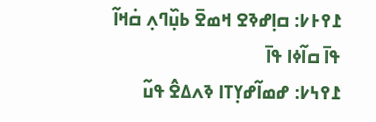߁߉߅߇: ߛߊ߲ߝߢߐ ߞߘߐ߫ ߕߎ߲߰ߣߍ߲ ߛ߭ߞߊ߬ ߟߊ߫ ߛߊ߬ߦߊ ߟߊ߫
߁߉߆߇: ߝߘߊ߬ߝߌ߲ߠߊ ߢߍߡߐ߮ ߟߎ߬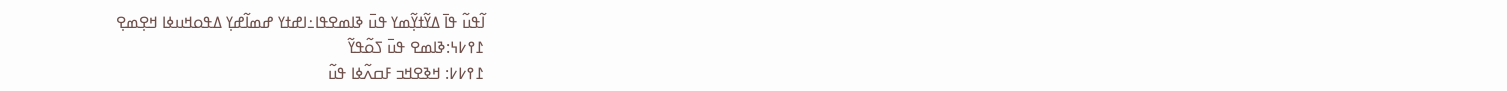ߊ߬ߟߎ߬ ߟߊ߫ ߡߌ߬ߙߌ߲߬ߘߌ ߟߎ߫ ߢߊߘߐߟߊ߸ߊߝߙߌ ߝߘߊ߬ߝߌ߲ ߡߟߋߞߎߦߊ ߞߐ߲ߘߐ߲
߁߉߇߆:ߢߊߘߐ ߟߎ߫ ߖߋ߬ߟߌ߬
߁߉߇߇: ߞߢߐߞߏ ߓߛߍ߬ߦߊ ߟߎ߬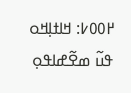߂߀߀߇: ߞߊߙߊ߲ߞߋ ߟߎ߬ ߘߐ߬ߝߊߟߋ߲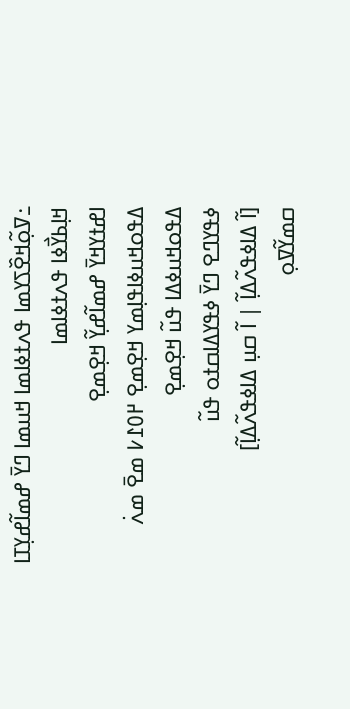߸ߜߋ߲߬ߞߐ߰ߖߌߘߊ ߟߍߙߦߊߘߊ ߞߎߘߊ ߣߌ߫ ߝߘߊ߬ߝߌ߲ߠߊ ߞߊ߲ߕߌ߯ߦߊ ߟߍߙߦߊߘߊ
ߊߝߙߌߞߌ߫ ߝߘߊ߬ߝߌ߲߬ ߞߐ߲ߘߐ߲
ߡߟߋߞߎߦߊߟߊ߲ߘߌ ߞߐ߲ߘߐ߲ ߂߀߁߇ ߘߐ߫ ߘߍ߭ ߡߟߋߞߎߦߡߊ ߟߎ߬ ߞߐ߲ߘߐ߲
ߦߟߌߣߐ ߣߌ߫ ߦߟߌߡߊߛߙߋ ߟߎ߬
[ߊ߬ ߡߊߦߟߍ߬ߡߊ߲߬ | ߊ߬ ߛߎ߲ ߡߊߦߟߍ߬ߡߊ߲߬]
ߛߘߌ߬ߜߋ߲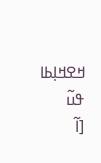ߞߐߞߊ߲ߕߊ ߟߎ߬
[ߊ߬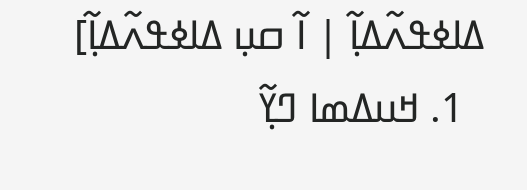ߡߊߦߟߍ߬ߡߊ߲߬ | ߊ߬ ߛߎ߲ ߡߊߦߟߍ߬ߡߊ߲߬]
  1. ߞߎߡߘߊ ߣߌ߲߬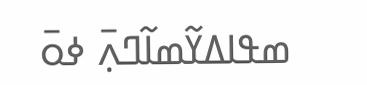ߘߟߊߡߌ߬ߘߊ߬ߣߍ߲߫ ߦߋ߫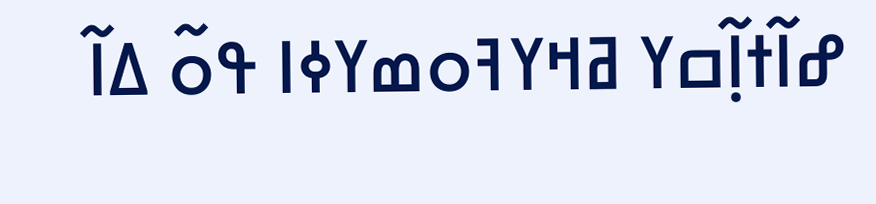ߝߊ߬ߙߊ߲߬ߛߌ ߥߞߌߔߋߘߌߦߊ ߟߋ߬ ߡߊ߬